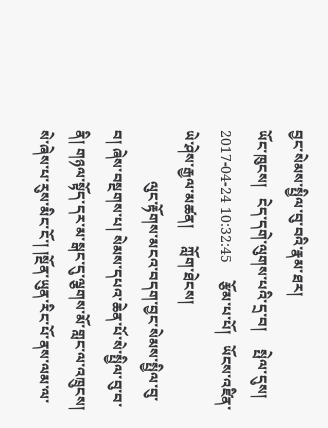བྱང་སེམས་སྤྱིལ་བུ་བའི་རྣམ་ཐར།
ཡོང་ཁུངས།   ངེད་དགེ་ལུགས་པའི་དྲ་བ།     སྤེལ་དུས།  2017-04-24 10:32:45     རྩོམ་པ་པོ།   ཡོངས་འཛིན་ཡེ་ཤེས་རྒྱལ་མཚན།     ཀློག་ཐེངས།
              ལུང་རྟོགས་མངའ་བདག་བྱང་སེམས་སྤྱིལ་བུ་བ། ཞེས་བསྔགས་པ། སེམས་དཔའ་ཆེན་པོ་སེ་སྤྱིལ་བུ་བ་ནི། གཉལ་སྟོད་དར་མ་སྒང་དུ་ལྕགས་མོ་གླང་ལ་འཁྲུངས། སེ་ཞེས་པ་རུས་མིང་ངོ་། །སྔོན་ཡུན་རིང་པོ་ནས་ལམ་ལ་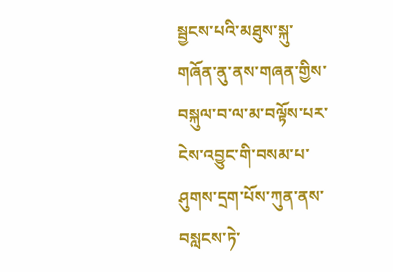སྦྱངས་པའི་མཐུས་སྐུ་གཞོན་ནུ་ནས་གཞན་གྱིས་བསྐུལ་བ་ལ་མ་བལྟོས་པར་ངེས་འབྱུང་གི་བསམ་པ་ཤུགས་དྲག་པོས་ཀུན་ནས་བསླངས་ཏེ་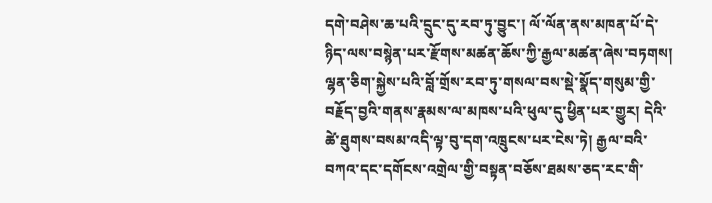དགེ་བཤེས་ཆ་པའི་དྲུང་དུ་རབ་ཏུ་བྱུང་། ལོ་ལོན་ནས་མཁན་པོ་དེ་ཉིད་ལས་བསྙེན་པར་རྫོགས་མཚན་ཆོས་ཀྱི་རྒྱལ་མཚན་ཞེས་བཏགས། ལྷན་ཅིག་སྐྱེས་པའི་བློ་གྲོས་རབ་ཏུ་གསལ་བས་སྡེ་སྣོད་གསུམ་གྱི་བརྗོད་བྱའི་གནས་རྣམས་ལ་མཁས་པའི་ཕུལ་དུ་ཕྱིན་པར་གྱུར། དེའི་ཚེ་ཐུགས་བསམ་འདི་ལྟ་བུ་དག་འཁྲུངས་པར་ངེས་ཏེ། རྒྱལ་བའི་བཀའ་དང་དགོངས་འགྲེལ་གྱི་བསྟན་བཅོས་ཐམས་ཅད་རང་གི་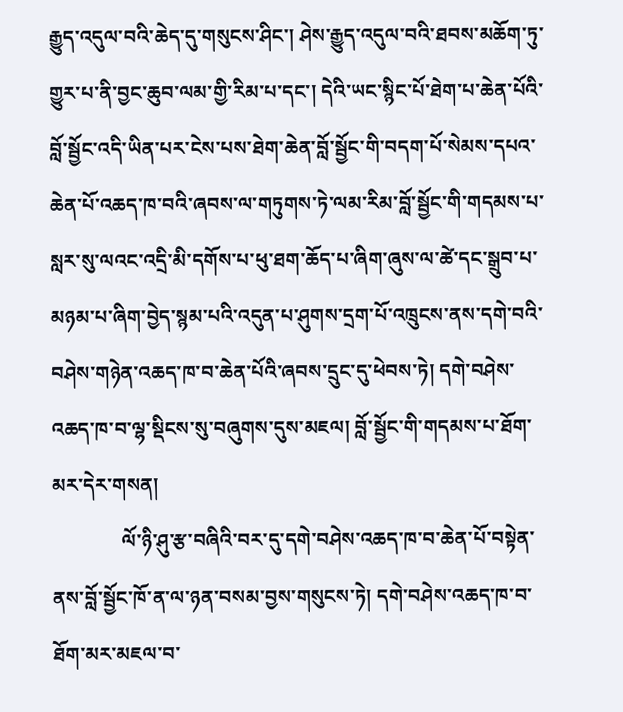རྒྱུད་འདུལ་བའི་ཆེད་དུ་གསུངས་ཤིང་། ཤེས་རྒྱུད་འདུལ་བའི་ཐབས་མཆོག་ཏུ་གྱུར་པ་ནི་བྱང་ཆུབ་ལམ་གྱི་རིམ་པ་དང་། དེའི་ཡང་སྙིང་པོ་ཐེག་པ་ཆེན་པོའི་བློ་སྦྱོང་འདི་ཡིན་པར་ངེས་པས་ཐེག་ཆེན་བློ་སྦྱོང་གི་བདག་པོ་སེམས་དཔའ་ཆེན་པོ་འཆད་ཁ་བའི་ཞབས་ལ་གཏུགས་ཏེ་ལམ་རིམ་བློ་སྦྱོང་གི་གདམས་པ་སླར་སུ་ལའང་འདྲི་མི་དགོས་པ་ཕུ་ཐག་ཆོད་པ་ཞིག་ཞུས་ལ་ཚེ་དང་སྒྲུབ་པ་མཉམ་པ་ཞིག་བྱེད་སྙམ་པའི་འདུན་པ་ཤུགས་དྲག་པོ་འཁྲུངས་ནས་དགེ་བའི་བཤེས་གཉེན་འཆད་ཁ་བ་ཆེན་པོའི་ཞབས་དྲུང་དུ་ཕེབས་ཏེ། དགེ་བཤེས་འཆད་ཁ་བ་ལྷ་སྡིངས་སུ་བཞུགས་དུས་མཇལ། བློ་སྦྱོང་གི་གདམས་པ་ཐོག་མར་དེར་གསན།
              ལོ་ཉི་ཤུ་རྩ་བཞིའི་བར་དུ་དགེ་བཤེས་འཆད་ཁ་བ་ཆེན་པོ་བསྟེན་ནས་བློ་སྦྱོང་ཁོ་ན་ལ་ཉན་བསམ་བྱས་གསུངས་ཏེ། དགེ་བཤེས་འཆད་ཁ་བ་ཐོག་མར་མཇལ་བ་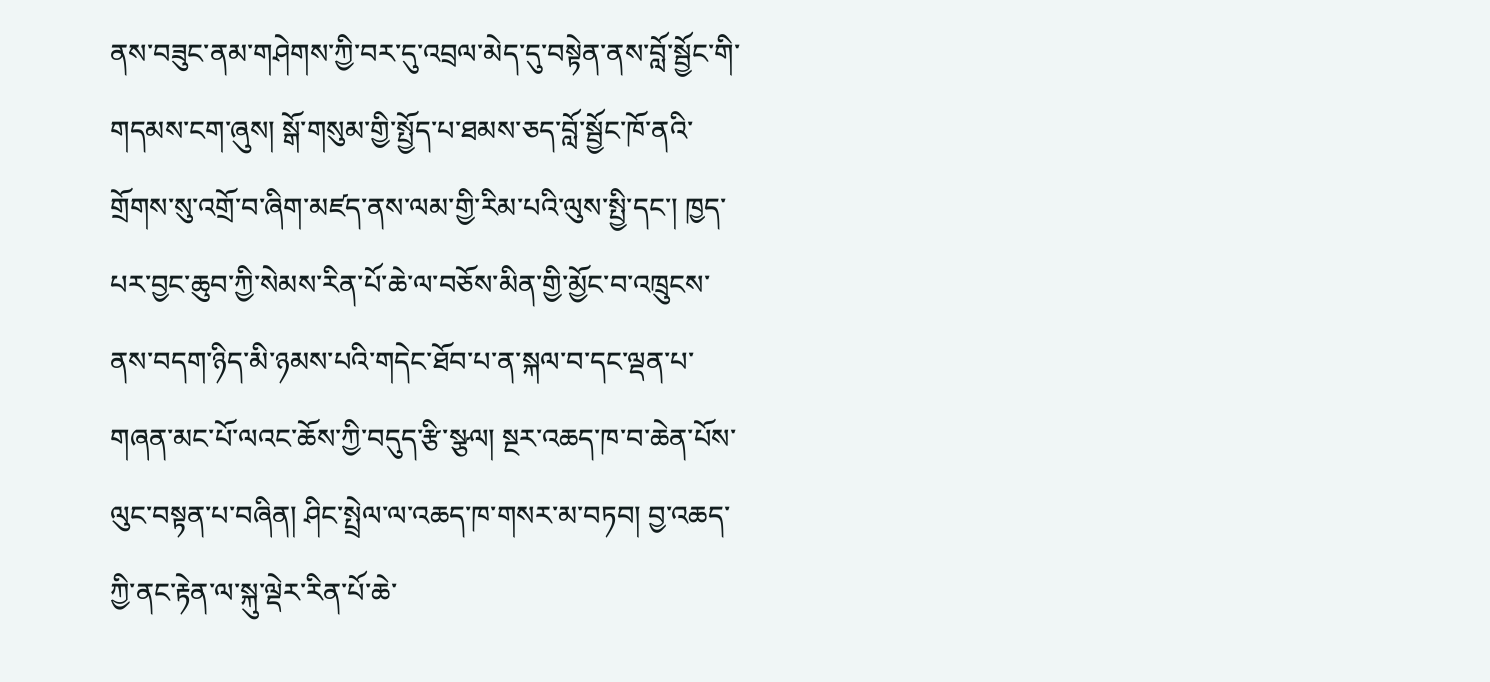ནས་བཟུང་ནམ་གཤེགས་ཀྱི་བར་དུ་འབྲལ་མེད་དུ་བསྟེན་ནས་བློ་སྦྱོང་གི་གདམས་ངག་ཞུས། སྒོ་གསུམ་གྱི་སྤྱོད་པ་ཐམས་ཅད་བློ་སྦྱོང་ཁོ་ནའི་གྲོགས་སུ་འགྲོ་བ་ཞིག་མཛད་ནས་ལམ་གྱི་རིམ་པའི་ལུས་སྤྱི་དང་། ཁྱད་པར་བྱང་ཆུབ་ཀྱི་སེམས་རིན་པོ་ཆེ་ལ་བཅོས་མིན་གྱི་མྱོང་བ་འཁྲུངས་ནས་བདག་ཉིད་མི་ཉམས་པའི་གདེང་ཐོབ་པ་ན་སྐལ་བ་དང་ལྡན་པ་གཞན་མང་པོ་ལའང་ཆོས་ཀྱི་བདུད་རྩི་སྩལ། སྔར་འཆད་ཁ་བ་ཆེན་པོས་ལུང་བསྟན་པ་བཞིན། ཤིང་སྤྲེལ་ལ་འཆད་ཁ་གསར་མ་བཏབ། བྱ་འཆད་ཀྱི་ནང་རྟེན་ལ་སྐུ་ལྡེར་རིན་པོ་ཆེ་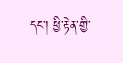དང་། ཕྱི་རྟེན་གྱི་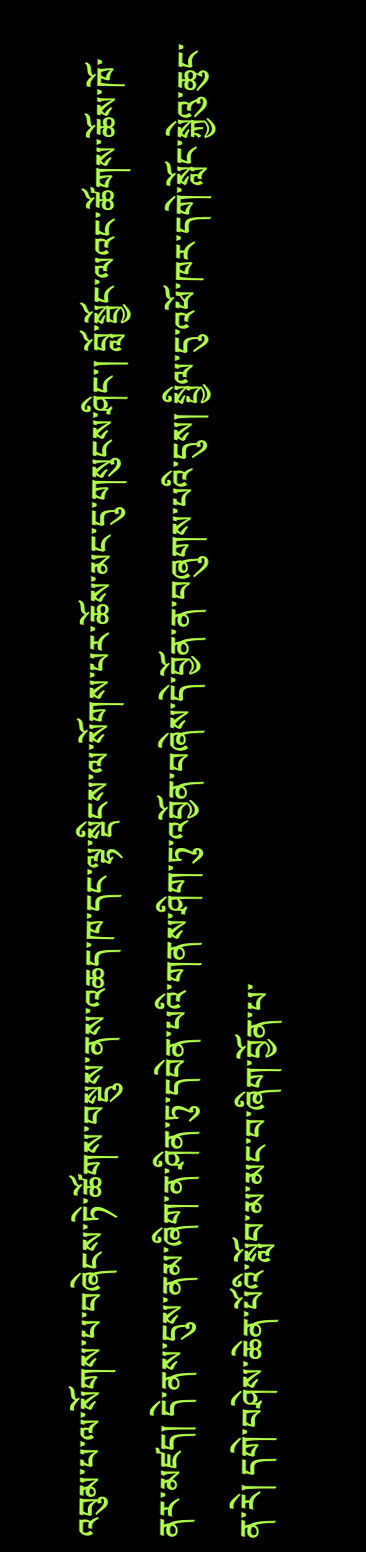འབུམ་པ་ལ་སོགས་པ་བཞེངས་ཏེ་ཚོགས་བསྡུས་ནས་འཆད་ཁ་དང་ལྷ་སྡིངས་ལ་སོགས་པར་ཆོས་མང་དུ་གསུངས་ཤིང་། བློ་སྦྱོང་ལའང་ཚོགས་ཆོས་ཁོ་ནར་མཛད། དེ་ནས་དུས་ནམ་ཞིག་ན་ཤིན་ཏུ་དབེན་པའི་གནས་ཤིག་ཏུ་འབྱོན་བཞེས་དེ་བྱོན་ན་བཞུགས་པའི་དུས། སྤྱིལ་དུ་འཕོ་ཁར་དགེ་སློང་སྐྱེའུ་ཆུང་ན་རེ། དགེ་བཤེས་ཆེན་པོའི་སློབ་མ་མང་བ་ཞིག་བྱོན་པ་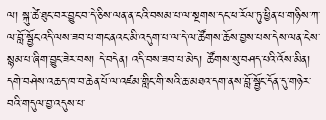ལ། སྐུ་ཚེ་ཐུང་བར་བྱུང་བ་དེ་ཅིས་ལན་ན་ངའི་བསམ་པ་ལ་སྔགས་དང་ཕ་རོལ་ཏུ་ཕྱིན་པ་གཉིས་ཀ་ལ་བློ་སྦྱོང་འདི་ལས་ཟབ་པ་གང་ནའང་མི་འདུག་པ་ལ་དེ་ལ་ཚོགས་ཆོས་བྱས་པས་དེས་ལན་ངེས་སྙམ་པ་ཞིག་བྱུང་ཟེར་བས། དེ་བདེན། འདི་བས་ཟབ་པ་མེད། ཚོགས་སུ་བཤད་པའི་འོས་མིན། དགེ་བཤེས་འཆད་ཁ་བ་ཆེན་པོ་ལ་འཛམ་གླིང་གི་སའི་ཆ་མཐའ་དག་ནས་བློ་སྦྱོང་དོན་དུ་གཉེར་བའི་གདུལ་བྱ་འདུས་པ་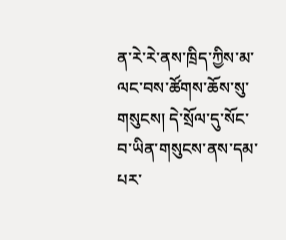ན་རེ་རེ་ནས་ཁྲིད་ཀྱིས་མ་ལང་བས་ཚོགས་ཆོས་སུ་གསུངས། དེ་སྲོལ་དུ་སོང་བ་ཡིན་གསུངས་ནས་དམ་པར་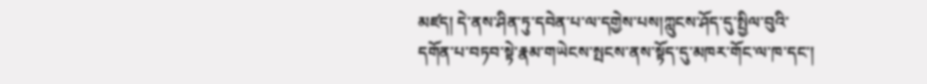མཛད། དེ་ནས་ཤིན་ཏུ་དབེན་པ་ལ་དགྱེས་པས།ཀླུངས་ཤོད་དུ་སྤྱིལ་བུའི་དགོན་པ་བཏབ་སྟེ་རྣམ་གཡེངས་སྤངས་ནས་སྟོད་དུ་མཁར་གོང་ལ་ཁ་དང་།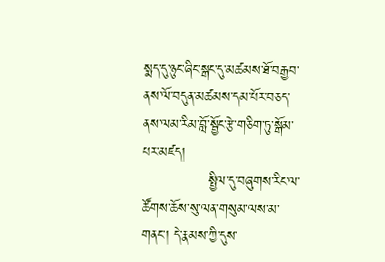སྨད་དུ་ཉུང་ཞིང་སྒང་དུ་མཚམས་ཐོ་བརྒྱབ་ནས་ལོ་བདུན་མཚམས་དམ་པོར་བཅད་ནས་ལམ་རིམ་བློ་སྦྱོང་རྩེ་གཅིག་ཏུ་སྒོམ་པར་མཛད།
              སྤྱིལ་དུ་བཞུགས་རིང་ལ་ཚོགས་ཆོས་སུ་ལན་གསུམ་ལས་མ་གནང་། དེ་རྣམས་ཀྱི་དུས་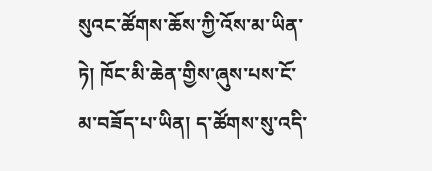སུའང་ཚོགས་ཆོས་ཀྱི་འོས་མ་ཡིན་ཏེ། ཁོང་མི་ཆེན་གྱིས་ཞུས་པས་ངོ་མ་བཟོད་པ་ཡིན། ད་ཚོགས་སུ་འདི་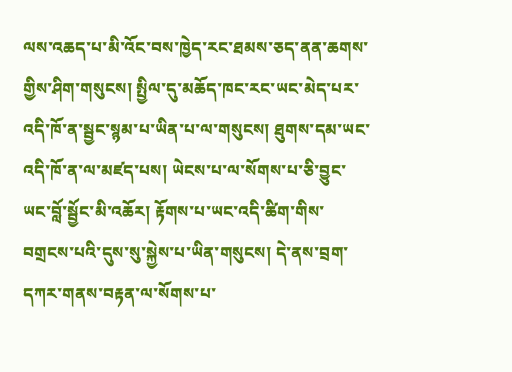ལས་འཆད་པ་མི་འོང་བས་ཁྱེད་རང་ཐམས་ཅད་ནན་ཆགས་གྱིས་ཤིག་གསུངས། སྤྱིལ་དུ་མཆོད་ཁང་རང་ཡང་མེད་པར་འདི་ཁོ་ན་སྦྱང་སྙམ་པ་ཡིན་པ་ལ་གསུངས། ཐུགས་དམ་ཡང་འདི་ཁོ་ན་ལ་མཛད་པས། ཡེངས་པ་ལ་སོགས་པ་ཅི་བྱུང་ཡང་བློ་སྦྱོང་མི་འཆོར། རྟོགས་པ་ཡང་འདི་ཚིག་གིས་བགྲངས་པའི་དུས་སུ་སྐྱེས་པ་ཡིན་གསུངས། དེ་ནས་བྲག་དཀར་གནས་བརྟན་ལ་སོགས་པ་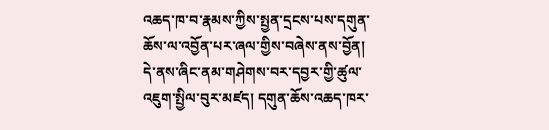འཆད་ཁ་བ་རྣམས་ཀྱིས་སྤྱན་དྲངས་པས་དགུན་ཆོས་ལ་འབྱོན་པར་ཞལ་གྱིས་བཞེས་ནས་བྱོན། དེ་ནས་ཞིང་ནམ་གཤེགས་བར་དབྱར་གྱི་ཚུལ་འཇུག་སྤྱིལ་བུར་མཛད། དགུན་ཆོས་འཆད་ཁར་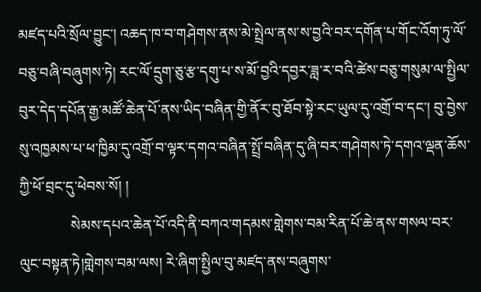མཛད་པའི་སྲོལ་བྱུང་། འཆད་ཁ་བ་གཤེགས་ནས་མེ་སྤྲེལ་ནས་ས་བྱའི་བར་དགོན་པ་གོང་འོག་ཏུ་ལོ་བཅུ་བཞི་བཞུགས་ཏེ། རང་ལོ་དྲུག་ཅུ་རྩ་དགུ་པ་ས་མོ་བྱའི་དབྱར་ཟླ་ར་བའི་ཚེས་བཅུ་གསུམ་ལ་སྤྱིལ་བུར་དེད་དཔོན་རྒྱ་མཚོ་ཆེན་པོ་ནས་ཡིད་བཞིན་གྱི་ནོར་བུ་ཐོབ་སྟེ་རང་ཡུལ་དུ་འགྲོ་བ་དང་། བུ་བྱེས་སུ་འཁྱམས་པ་ཕ་ཁྱིམ་དུ་འགྲོ་བ་ལྟར་དགའ་བཞིན་སྤྲོ་བཞིན་དུ་ཞི་བར་གཤེགས་ཏེ་དགའ་ལྡན་ཆོས་ཀྱི་ཕོ་བྲང་དུ་ཕེབས་སོ། །
              སེམས་དཔའ་ཆེན་པོ་འདི་ནི་བཀའ་གདམས་གླེགས་བམ་རིན་པོ་ཆེ་ནས་གསལ་བར་ལུང་བསྟན་ཏེ།གླེགས་བམ་ལས། རེ་ཞིག་སྤྱིལ་བུ་མཛད་ནས་བཞུགས་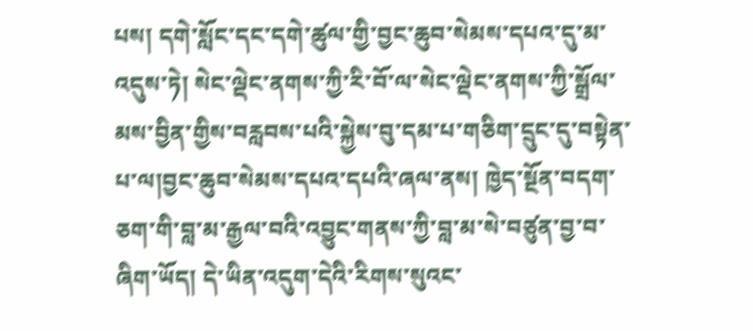པས། དགེ་སློང་དང་དགེ་ཚུལ་གྱི་བྱང་ཆུབ་སེམས་དཔའ་དུ་མ་འདུས་ཏེ། སེང་ལྡེང་ནགས་ཀྱི་རི་བོ་ལ་སེང་ལྡེང་ནགས་ཀྱི་སྒྲོལ་མས་བྱིན་གྱིས་བརླབས་པའི་སྐྱེས་བུ་དམ་པ་གཅིག་དྲུང་དུ་བསྟེན་པ་ལ།བྱང་ཆུབ་སེམས་དཔའ་དཔའི་ཞལ་ནས། ཁྱེད་སྔོན་བདག་ཅག་གི་བླ་མ་རྒྱལ་བའི་འབྱུང་གནས་ཀྱི་བླ་མ་སེ་བཙུན་བྱ་བ་ཞིག་ཡོད། དེ་ཡིན་འདུག་དེའི་རིགས་སུའང་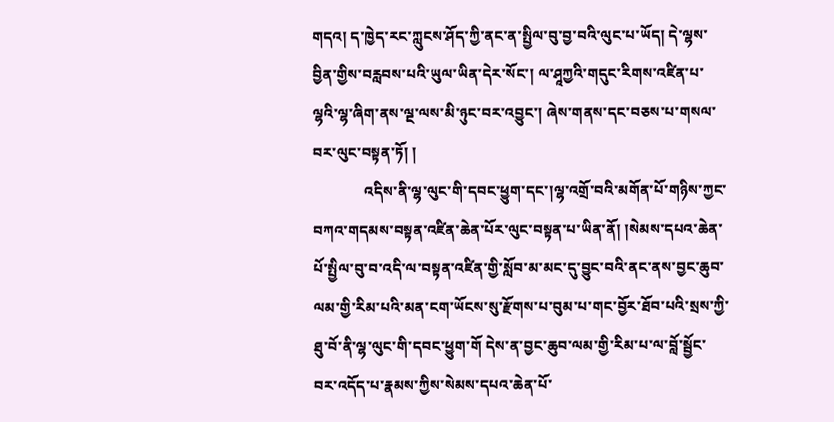གདའ། ད་ཁྱེད་རང་ཀླུངས་ཤོད་ཀྱི་ནང་ན་སྤྱིལ་བུ་བྱ་བའི་ལུང་པ་ཡོད། དེ་ལྷས་བྱིན་གྱིས་བརླབས་པའི་ཡུལ་ཡིན་དེར་སོང་། ལ་ཤཱཀྱའི་གདུང་རིགས་འཛིན་པ་ལྷའི་ལྷ་ཞིག་ནས་ལྔ་ལས་མི་ཉུང་བར་འབྱུང་། ཞེས་གནས་དང་བཅས་པ་གསལ་བར་ལུང་བསྟན་ཏོ། །
              འདིས་ནི་ལྷ་ལུང་གི་དབང་ཕྱུག་དང་།ལྷ་འགྲོ་བའི་མགོན་པོ་གཉིས་ཀྱང་བཀའ་གདམས་བསྟན་འཛིན་ཆེན་པོར་ལུང་བསྟན་པ་ཡིན་ནོ། །སེམས་དཔའ་ཆེན་པོ་སྤྱིལ་བུ་བ་འདི་ལ་བསྟན་འཛིན་གྱི་སློབ་མ་མང་དུ་བྱུང་བའི་ནང་ནས་བྱང་ཆུབ་ལམ་གྱི་རིམ་པའི་མན་ངག་ཡོངས་སུ་རྫོགས་པ་བུམ་པ་གང་བྱོར་ཐོབ་པའི་སྲས་ཀྱི་ཐུ་བོ་ནི་ལྷ་ལུང་གི་དབང་ཕྱུག་གོ དེས་ན་བྱང་ཆུབ་ལམ་གྱི་རིམ་པ་ལ་བློ་སྦྱོང་བར་འདོད་པ་རྣམས་ཀྱིས་སེམས་དཔའ་ཆེན་པོ་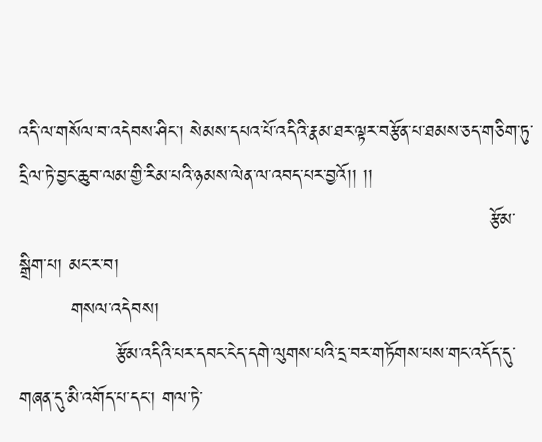འདི་ལ་གསོལ་བ་འདེབས་ཤིང་། སེམས་དཔའ་པོ་འདིའི་རྣམ་ཐར་ལྟར་བརྩོན་པ་ཐམས་ཅད་གཅིག་ཏུ་དྲིལ་ཏེ་བྱང་ཆུབ་ལམ་གྱི་རིམ་པའི་ཉམས་ལེན་ལ་འབད་པར་བྱའོ།། །།
                                                                         རྩོམ་སྒྲིག་པ། མང་ར་བ།
        གསལ་འདེབས།
               རྩོམ་འདིའི་པར་དབང་ངེད་དགེ་ལུགས་པའི་དྲ་བར་གཏོགས་པས་གང་འདོད་དུ་གཞན་དུ་མི་འགོད་པ་དང་། གལ་ཏེ་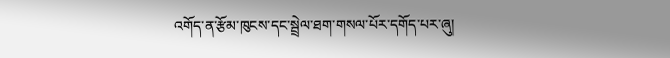འགོད་ན་རྩོམ་ཁུངས་དང་སྦྲེལ་ཐག་གསལ་པོར་དགོད་པར་ཞུ།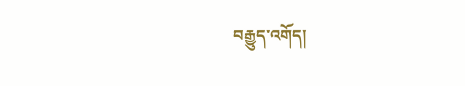བརྒྱུད་འགོད།